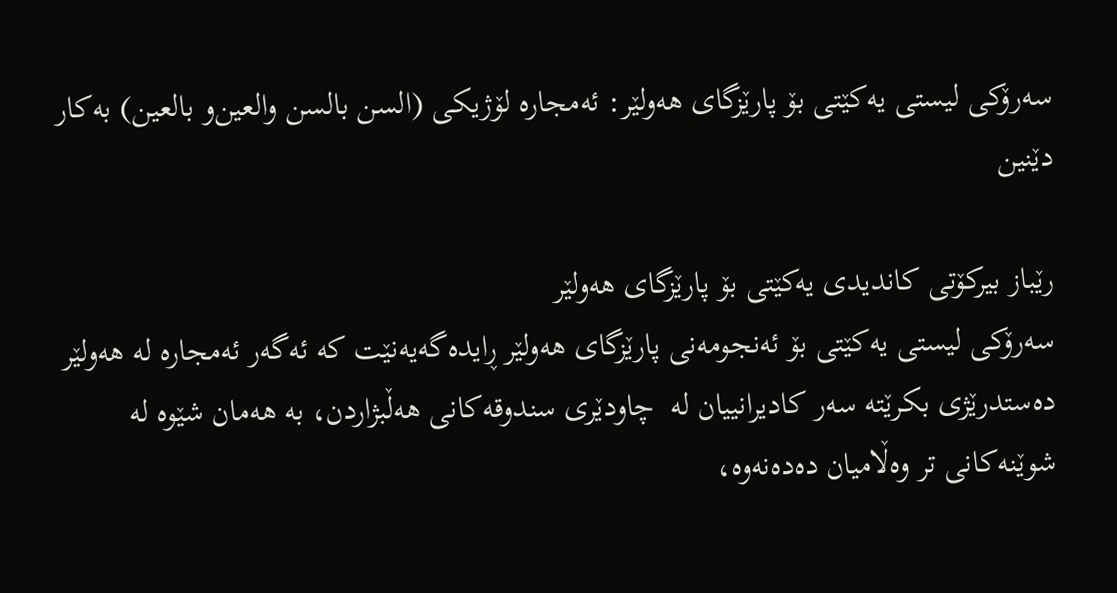سه‌رۆكی لیستی یه‌كێتی بۆ پارێزگای هه‌ولێر: ئه‌مجاره‌ لۆژیكی (السن بالسن والعین‌و بالعین) به‌كار دێنین

رێباز بیرکۆتی کاندیدی یەکێتی بۆ پارێزگای هەولێر
سه‌رۆكی لیستی یه‌كێتی بۆ ئه‌نجومه‌نی پارێزگای هه‌ولێر ڕایده‌گه‌یه‌نێت كه‌ ئه‌گه‌ر ئه‌مجاره‌ له‌ هه‌ولێر ده‌ستدرێژی بكرێته‌ سه‌ر كادیرانییان له‌  چاودێری سندوقه‌كانی هه‌ڵبژاردن، به‌ هه‌مان شێوه‌ له‌ شوێنه‌كانی تر وه‌ڵامیان ده‌ده‌نه‌وه‌،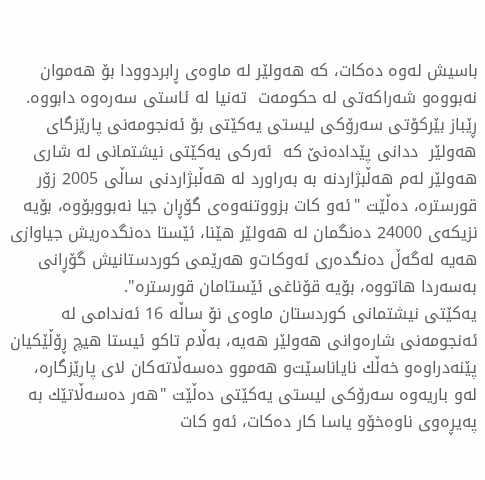باسیش له‌وه‌ ده‌كات، كه‌ هه‌ولێر له‌ ماوه‌ی ڕابردوودا بۆ هه‌موان نه‌بووه‌‌و شه‌راكه‌تی له‌ حكومه‌ت  ته‌نیا له‌ ئاستی سه‌ره‌وه‌ دابووه‌.
ڕێباز بێركۆتی سه‌رۆكی لیستی یه‌كێتی بۆ ئه‌نجومه‌نی پارێزگای هه‌ولێر  ددانی پێداده‌نێ كه‌ ‌ ئه‌ركی یه‌كێتی نیشتمانی له‌ شاری هه‌ولێر له‌م هه‌ڵبژاردنه‌ به‌ به‌راورد له‌ هه‌ڵبژاردنی ساڵی 2005 زۆر قورستره‌، ده‌ڵێت "ئه‌و كات بزووتنه‌وه‌ی گۆڕان جیا نه‌بووبۆوه‌، بۆیه‌ نزیكه‌ی 24000 ده‌نگمان له‌ هه‌ولێر هێنا، ئێستا ده‌نگده‌ریش جیاوازی هه‌یه‌ له‌گه‌ڵ ده‌نگده‌ری ئه‌وكات‌و هه‌رێمی كوردستانیش گۆڕانی به‌سه‌ردا هاتووه‌، بۆیه‌ قۆناغی ئێستامان قورستره‌".
یه‌كێتی نیشتمانی كوردستان ماوه‌ی نۆ ساڵه‌ 16 ئه‌ندامی له‌ ئه‌نجومه‌نی شاره‌وانی هه‌ولێر هه‌یه‌، به‌ڵام تاكو ئیستا هیچ ڕۆڵێكیان پێنه‌دراوه‌‌و خه‌ڵك نایاناسێت‌و هه‌موو ده‌سه‌ڵاته‌كان لای پارێزگاره‌، له‌و باریه‌وه‌ سه‌رۆكی لیستی یه‌كێتی ده‌ڵێت "هه‌ر ده‌سه‌ڵاتێك به‌ په‌یڕه‌وی ناوه‌خۆ‌و یاسا كار ده‌كات، ئه‌و كات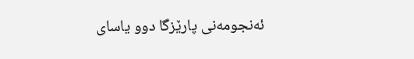ئه‌نجومه‌نی پارێزگا دوو یاسای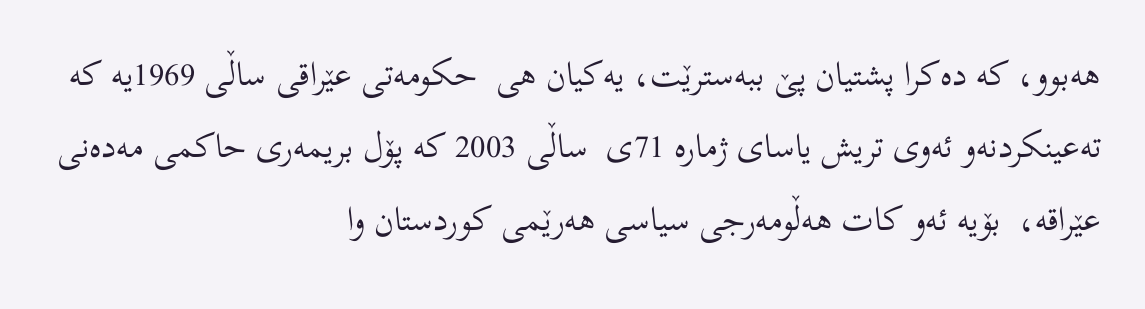هه‌بوو، كه‌ ده‌كرا پشتیان پێ ببه‌سترێت، یه‌كیان هی  حكومه‌تی عێراقی ساڵی 1969یه‌ كه‌ ته‌عینكردنه‌‌و ئه‌وی تریش یاسای ژماره‌ 71ی  ساڵی 2003 كه‌ پۆل بریمه‌ری حاكمی مه‌ده‌نی عێراقه،  بۆیه‌ ئه‌و كات هه‌ڵومه‌رجی سیاسی هه‌رێمی كوردستان وا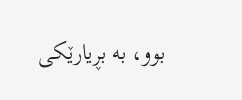بوو،‌ به‌ بڕیارێكی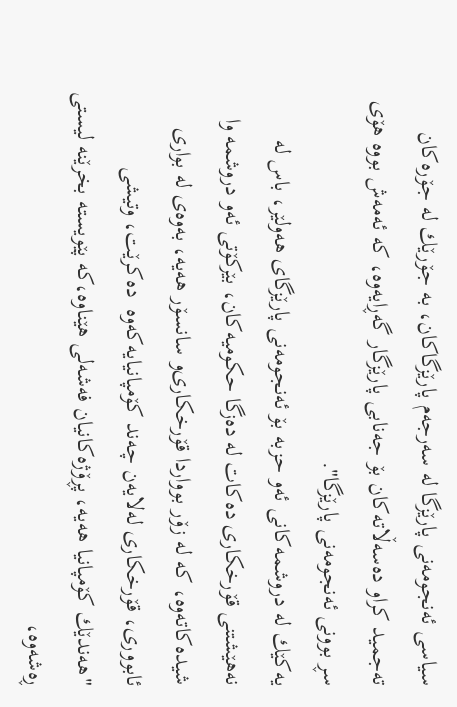سیاسی ئه‌نجومه‌نی پارێزگا له‌ سه‌رجه‌م پارێزگاكان، به‌ جۆرێك له‌ جۆره‌كان ته‌جمید كرا‌و ده‌سه‌ڵا‌ته‌كان بۆ جه‌نابی پارێزگار گه‌ڕایه‌وه‌، كه‌ ئه‌مه‌ش بووه‌ هۆی سڕ بوونی ئه‌نجومه‌نی پارێزگا".
یه‌كێك له‌ دروشمه‌كانی ئه‌و حزبه‌ بۆ ئه‌نجومه‌نی پارێزگای هه‌ولێر، باس له‌ نه‌هێشتنی قۆرخكاری ده‌كات له‌ ده‌زگا حكومیه‌كان، بێركۆتی ئه‌و دروشمه‌ وا شیده‌كاته‌وه‌، كه‌ له‌ زۆر بوواردا قۆرخكاری‌و سانسۆر هه‌یه‌، به‌وه‌ی له‌ بواری ئابووری، قۆرخكاری له‌لایه‌ن چه‌ند كۆمپانیایه‌كه‌وه‌  ده‌كرێت، وتیشی "هه‌ندێك كۆمپانیا هه‌یه‌، پڕۆژه‌كانیان فه‌شه‌لی هێناوه‌،كه‌ پێویسته‌ بخرێنه‌ لیستی ڕه‌شه‌وه‌،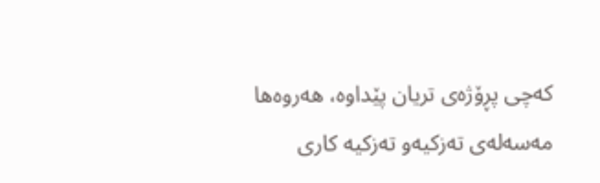كه‌چی پڕۆژه‌ی تریان پێداوه‌، هه‌روه‌ها مه‌سه‌له‌ی ته‌زكیه‌‌و ته‌زكیه‌ كاری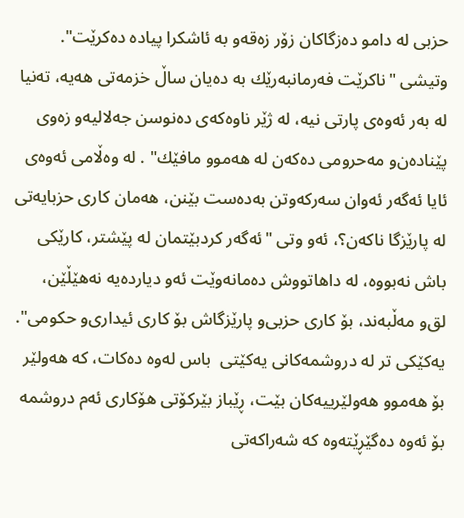حزبی له‌ دامو ده‌زگاكان زۆر زه‌قه‌‌و به‌ ئاشكرا پیاده‌ ده‌كرێت". وتیشی "ناكرێت فه‌رمانبه‌رێك به‌ ده‌یان ساڵ خزمه‌تی هه‌یه‌، ته‌نیا له‌ به‌ر ئه‌وه‌ی پارتی نیه‌، له‌ ژێر ناوه‌كه‌ی ده‌نوسن جه‌لالیه‌‌و زه‌وی پێناده‌ن‌و مه‌حرومی ده‌كه‌ن له‌ هه‌موو مافێك" . له‌ وه‌ڵامی ئه‌وه‌ی ئایا ئه‌گه‌ر ئه‌وان سه‌ركه‌وتن به‌ده‌ست بێنن، هه‌مان كاری حزبایه‌تی له‌ پارێزگا ناكه‌ن؟، ئه‌و وتی "ئه‌گه‌ر كردبێتمان له‌ پێشتر، كارێكی باش نه‌بووه‌، له‌ داهاتووش ده‌مانه‌وێت ئه‌و دیارده‌یه‌ نه‌هێڵێن، لق‌و مه‌ڵبه‌ند، بۆ كاری حزبی‌و پارێزگاش بۆ كاری ئیداری‌و حكومی".
یه‌كێكی تر له‌ دروشمه‌كانی یه‌كێتی  باس له‌وه‌ ده‌كات، كه‌ هه‌ولێر بۆ هه‌موو هه‌ولێرییه‌كان بێت، ڕێباز بێركۆتی هۆكاری ئه‌م دروشمه‌ بۆ ئه‌وه‌ ده‌گێڕێته‌وه‌ كه‌ شه‌راكه‌تی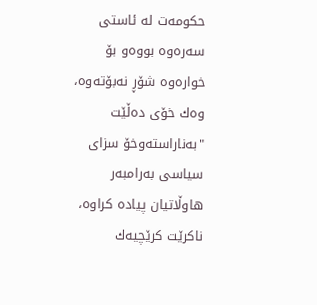حكومه‌ت له‌ ئاستی سه‌ره‌وه‌ بووه‌‌و بۆ خواره‌وه‌ شۆڕ نه‌بۆته‌وه‌، وه‌ك خۆی ده‌ڵێت "به‌ناراسته‌وخۆ سزای سیاسی به‌رامبه‌ر هاوڵاتیان پیاده‌ كراوه‌، ناكرێت كرێچیه‌ك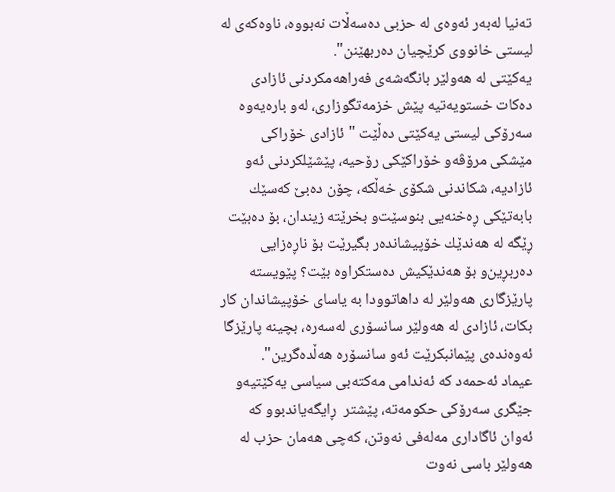ته‌نیا له‌به‌ر ئه‌وه‌ی له‌ حزبی ده‌سه‌ڵات نه‌بووه‌، ناوه‌كه‌ی له‌ لیستی خانووی كرێچیان ده‌ربهێنن".
یه‌كێتی له‌ هه‌ولێر بانگه‌شه‌ی فه‌راهه‌مكردنی ئازادی ده‌كات‌ خستویه‌تیه‌ پێش خزمه‌تگوزاری، له‌و باره‌یه‌وه‌ سه‌رۆكی لیستی یه‌كێتی ده‌ڵێت "ئازادی خۆراكی مێشكی مرۆڤه‌‌و خۆراكێكی رۆحیه‌، پێشێلكردنی ئه‌و ئازادیه‌، شكاندنی شكۆی خه‌ڵكه‌، چۆن ده‌بێ كه‌سێك بابه‌تێكی ڕه‌خنه‌یی بنوسێت‌و بخرێته‌ زیندان، بۆ ده‌بێت ڕێگه‌ له‌ هه‌ندێك‌ خۆپیشانده‌ر بگیرێت بۆ ناڕه‌زایی ده‌ربڕین‌و بۆ هه‌ندێكیش ده‌ستكراوه‌ بێت؟ پێویسته‌ پارێزگاری هه‌ولێر له‌ داهاتوودا به‌ یاسای خۆپیشاندان كار بكات، ئازادی له‌ هه‌ولێر سانسۆری له‌سه‌ره‌، بچینه‌ پارێزگا ئه‌وه‌نده‌ی پێمانبكرێت ئه‌و سانسۆره‌ هه‌ڵده‌گرین".
عیماد ئه‌حمه‌د كه‌ ئه‌ندامی مه‌كته‌بی سیاسی یه‌كێتیه‌‌و جێگری سه‌رۆكی حكومه‌ته‌، پێشتر  ڕایگه‌یاندبوو كه‌ ئه‌وان ئاگاداری مه‌له‌فی نه‌وتن، كه‌چی هه‌مان حزب له‌ هه‌ولێر باسی نه‌وت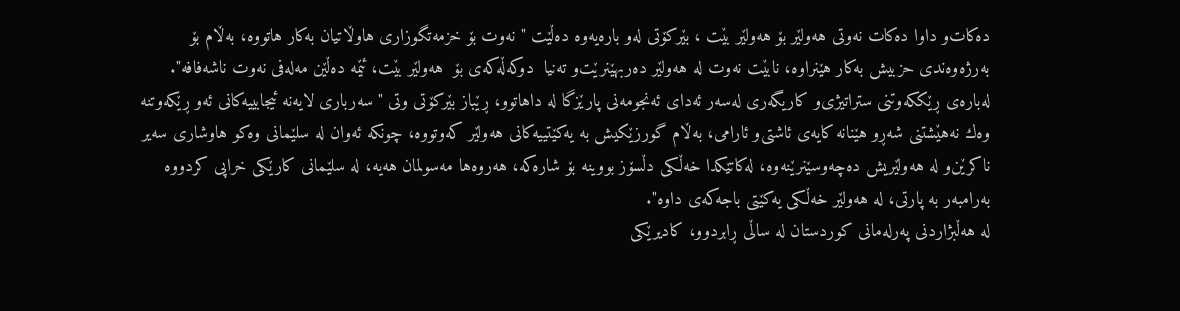ده‌كات‌و داوا ده‌كات نه‌وتی هه‌ولێر بۆ هه‌ولێر بێت ، بێركۆتی له‌و باره‌یه‌وه‌ ده‌ڵێت "نه‌وت بۆ خزمه‌تگوزاری هاوڵاتیان به‌كار هاتووه‌، به‌ڵام بۆ به‌رژه‌وه‌ندی حزبیش به‌كار هێنراوه‌، نابێت نه‌وت له‌ هه‌ولێر ده‌ربهێنرێت‌و ته‌نیا  دوكه‌ڵه‌كه‌ی بۆ  هه‌ولێر بێت، ئێمه‌ ده‌ڵێن مه‌له‌فی نه‌وت ناشه‌فافه‌". له‌باره‌ی ڕێككه‌وتنی ستراتیژی‌و كاریگه‌ری له‌سه‌ر ئه‌دای ئه‌نجومه‌نی پارێزگا له‌ داهاتوو، ڕێباز بێركۆتی وتی "سه‌رباری لایه‌نه‌ ئیجابییه‌كانی ئه‌و ڕێكه‌وتنه وه‌ك نه‌هێشتنی شه‌ڕ‌و هێنانه‌ كایه‌ی ئاشتی‌و ئارامی‌، به‌ڵام گورزێكیش به‌ یه‌كێتییه‌كانی هه‌ولێر كه‌وتووه‌، چونكه‌ ئه‌وان له‌ سلێمانی وه‌كو هاوشاری سه‌یر ناكرێن‌و له‌ هه‌ولێریش ده‌چه‌وسێنرێنه‌وه‌، له‌كاتێكدا خه‌ڵكی دڵسۆز بووینه‌ بۆ شاره‌كه، هه‌روه‌ها مه‌سولمان هه‌یه‌، له‌ سلێمانی كارێكی خراپی كردووه‌ به‌رامبه‌ر به‌ پارتی، له‌ هه‌ولێر خه‌ڵكی یه‌كێتی باجه‌كه‌ی داوه‌‌".
له‌ هه‌ڵبژاردنی په‌ر‌له‌مانی كوردستان له‌ ساڵی ڕابردوو، كادیرێكی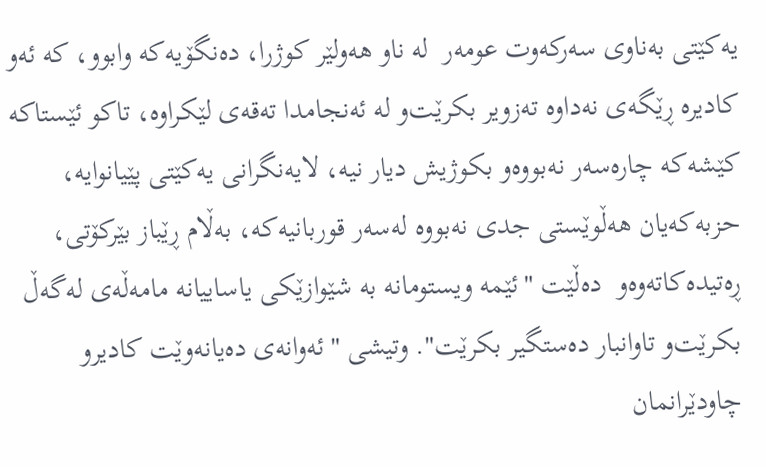یه‌كێتی به‌ناوی سه‌ركه‌وت عومه‌ر  له‌ ناو هه‌ولێر كوژرا، ده‌نگۆیه‌كه‌ وابوو، كه‌ ئه‌و كادیره‌ ڕێگه‌ی نه‌داوه‌ ته‌زویر بكرێت‌و له‌ ئه‌نجامدا ته‌قه‌ی لێكراوه‌، تاكو ئێستاكه‌ كێشه‌كه‌ چاره‌سه‌ر نه‌بووه‌‌و بكوژیش دیار نیه‌، لایه‌نگرانی یه‌كێتی پێیانوایه‌، حزبه‌كه‌یان هه‌ڵوێستی جدی نه‌بووه‌ له‌سه‌ر قوربانیه‌كه‌، به‌ڵام ڕێباز بێركۆتی، ڕه‌تیده‌كاته‌وه‌‌و  ده‌ڵێت "ئێمه‌ ویستومانه‌ به‌ شێوازێكی یاساییانه‌ مامه‌ڵه‌ی له‌گه‌ڵ بكرێت‌و تاوانبار ده‌ستگیر بكرێت". وتیشی "ئه‌وانه‌ی ده‌یانه‌وێت كادیر‌و چاودێرانمان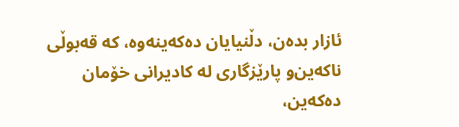ئازار بده‌ن، دڵنیایان ده‌كه‌ینه‌وه‌، كه‌ قه‌بوڵی ناكه‌ین‌و پارێزگاری له‌ كادیرانی خۆمان ده‌كه‌ین،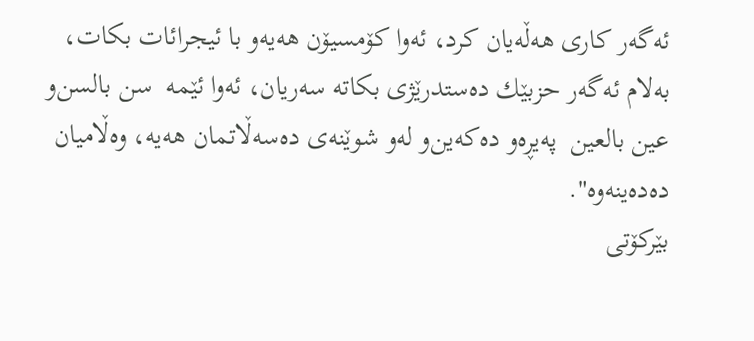ئه‌گه‌ر كاری هه‌ڵه‌یان كرد، ئه‌وا كۆمسیۆن هه‌یه‌‌و با ئیجرائات بكات، به‌لام ئه‌گه‌ر حزبێك ده‌ستدرێژی بكاته‌ سه‌ریان، ئه‌وا ئێمه‌  سن بالسن‌و عین بالعین  په‌یڕه‌و ده‌كه‌ین‌و له‌و شوێنه‌ی ده‌سه‌ڵاتمان هه‌یه‌، وه‌ڵامیان ده‌ده‌ینه‌وه‌".
بێركۆتی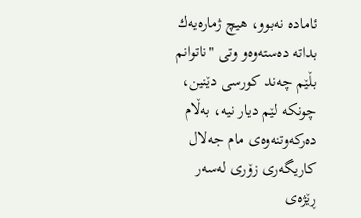ئاماده‌ نه‌بوو، هیچ ژماره‌یه‌ك بداته‌ ده‌سته‌وه‌‌و وتی "ناتوانم بڵێم چه‌ند كورسی دێنین، چونكه‌ لێم دیار نیه‌، به‌ڵام ده‌ركه‌وتنه‌وه‌ی مام جه‌لال كاریگه‌ری زۆری له‌سه‌ر ڕێژه‌ی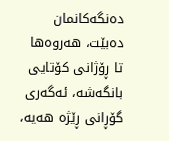ده‌نگه‌كانمان ده‌بێت، هه‌روه‌ها تا ڕۆژانی كۆتایی بانگه‌شه‌، ئه‌گه‌ری گۆڕانی ڕێژه‌ هه‌یه‌،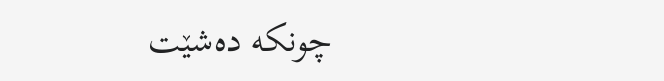چونكه‌ ده‌شێت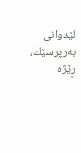لێدوانی به‌رپرسێك، ڕێژه‌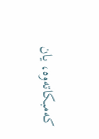كه‌مبكاته‌وه‌، یان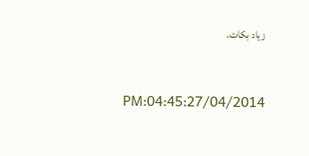زیاد بكات.


PM:04:45:27/04/2014